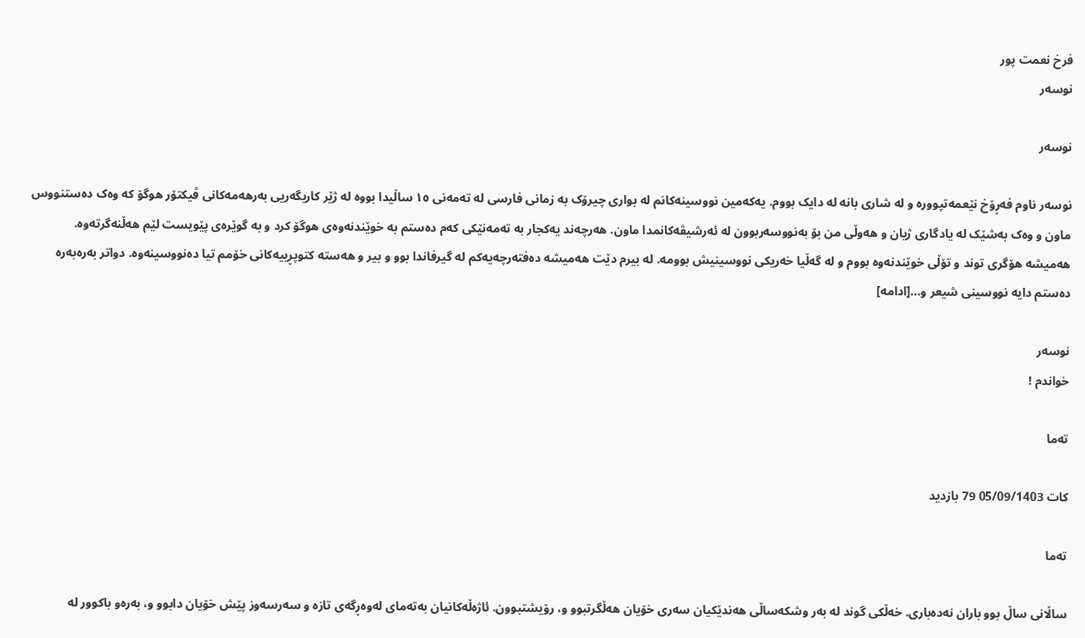فرخ نعمت پور
نوسەر

نوسەر

نوسەر ناوم فەڕۆخ نێعمەتپوورە و لە شاری بانە لە دایک بووم. یەکەمین نووسینەکانم لە بواری چیرۆک بە زمانی فارسی لە تەمەنی ١٥ ساڵیدا بووە لە ژێر کاریگەریی بەرهەمەکانی ڤیکتۆر هوگۆ کە وەک دەستنووس ماون و وەک بەشێک لە یادگاری ژیان و هەوڵی من بۆ بەنووسەربوون لە ئەرشیڤەکانمدا ماون. هەرچەند یەکجار بە تەمەنێکی کەم دەستم بە خوێندنەوەی هوگۆ کرد و بە گوێرەی پێویست لێم هەڵنەگرتەوە. هەمیشە هۆگری توند و تۆڵی خوێندنەوە بووم و لە گەڵیا خەریکی نووسینیش بوومە. لە بیرم دێت هەمیشە دەفتەرچەیەکم لە گیرفاندا بوو و بیر و هەستە کتوپڕییەکانی خۆمم تیا دەنووسینەوە. دواتر بەرەبەرە دەستم دایە نووسینی شیعر و…[ادامه]

نوسەر
خواندم !

تەما

کات 05/09/1403 79 بازدید

تەما

ساڵانی ساڵ بوو باران نەدەباری. خەڵکی گوند لە بەر وشکەساڵی هەندێکیان سەری خۆیان هەڵگرتبوو و، رۆیشتبوون. ئاژەڵەکانیان بەتەمای لەوەڕگەی تازە و سەرسەوز پێش خۆیان دابوو و، بەرەو باکوور لە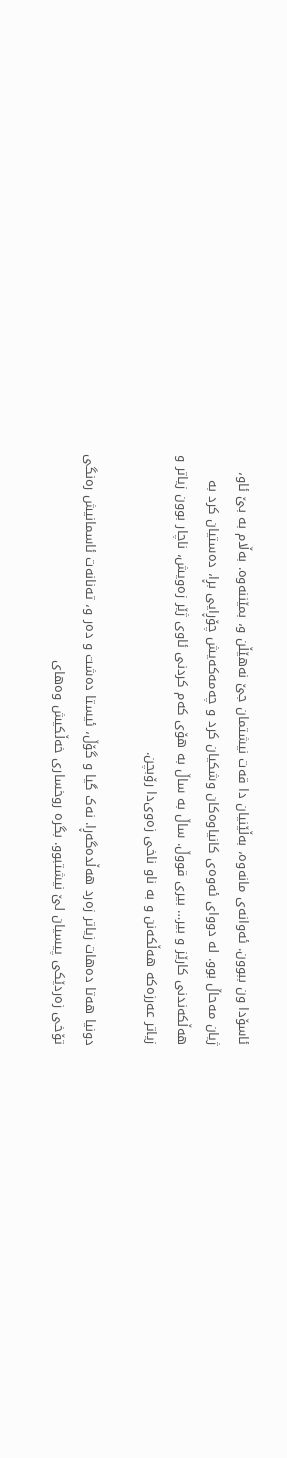ئاسۆدا ون ببوون. ئەوانەی مانەوە، بەڵێنیان دا قەت نیشتمان جێ نەهێڵن و، بمێننەوە. بەڵام بە بێ ئاو، ژیان مەحاڵ بوو. لە دووای ئەوەی کانیاوەکان وشکیان کرد و چەمەکەیش چۆڕایی بڕا، دەستیان کرد بە هەڵکەندنی کارێز و بیر… بیری قووڵ. ساڵ بە ساڵ بە هۆی کەم کردنی ئاوی ژێر زەویش، ناچار بوون زیاتر و زیاتر عەرزەکە هەڵکەنن و بە ناو ناخی زەوی‌دا رۆبچن.

دونیا هەتا دەهات زیاتر زەرد هەڵدەگەڕا. نەک گیا و گۆڵ، ئیستا دەشت و دەر و، تەنانەت ئاسمانیش رەنگی تۆخی زەردێکی پیسیان لێ نیشتبوو. بگرە روخساری خەڵکیش وەهای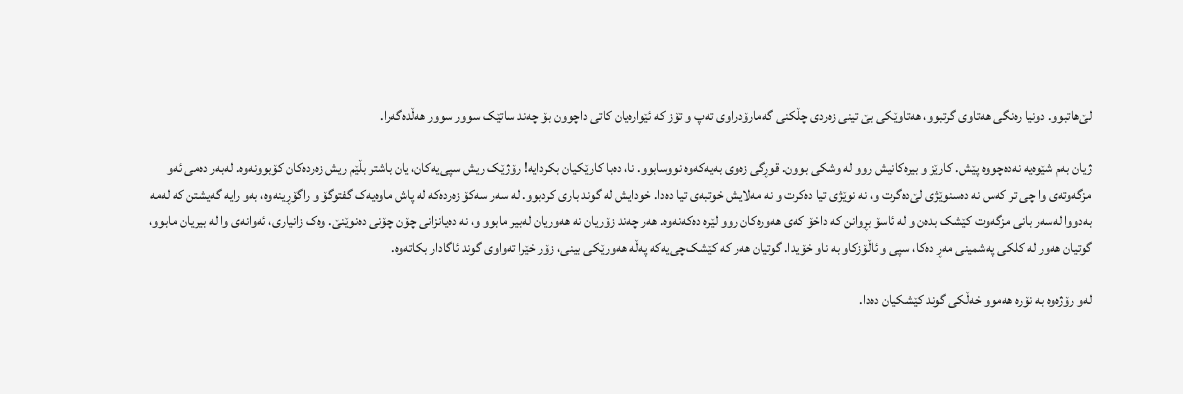لێ‌هاتبوو. دونیا رەنگی هەتاوی گرتبوو، هەتاوێکی بێ تینی زەردی چڵکنی گەمارۆدراوی تەپ و تۆز کە ئێوارەیان کاتی داچوون بۆ چەند ساتێک سوور سوور هەڵدەگەرا.

ژیان بەم شێوەیە نەدەچووە پێش. کارێز و بیرەکانیش روو لە وشکی بوون. قوڕگی زەوی بەیەکەوە نووسابوو. نا، دەبا کارێکیان بکردایە! رۆژێک ریش سپی‌یەکان، یان باشتر بڵێم ریش زەردەکان کۆبوونەوە. لەبەر دەمی ئەو مزگەوتەی وا چی تر کەس نە دەسنوێژی لێ‌دەگرت و، نە نوێژی تیا دەکرت و نە مەلایش خوتبەی تیا دەدا. خودایش لە گوند باری کردبوو. لە سەر سەکۆ زەردەکە لە پاش ماوەیەک گفتوگۆ و راگۆڕینەوە، بەو رایە گەیشتن کە لەمە بەدووا لەسەر بانی مزگەوت کێشک بدەن و لە ئاسۆ بڕوانن کە داخۆ کەی هەورەکان روو لێرە دەکەنەوە. هەر چەند زۆریان نە هەوریان لەبیر مابوو و، نە دەیانزانی چۆن چۆنی دەنوێنێ. وەک زانیاری، ئەوانەی وا لە بیریان مابوو، گوتیان هەور لە کلکی پەشمینی مەڕ دەکا، سپی و ئاڵۆزکاو بە ناو خۆیدا. گوتیان هەر کە کێشک‌چی‌یەکە پەڵە هەورێکی بینی، زۆر خێرا تەواوی گوند ئاگادار بکاتەوە.

لەو رۆژەوە بە نۆرە هەموو خەڵکی گوند کێشکیان دەدا.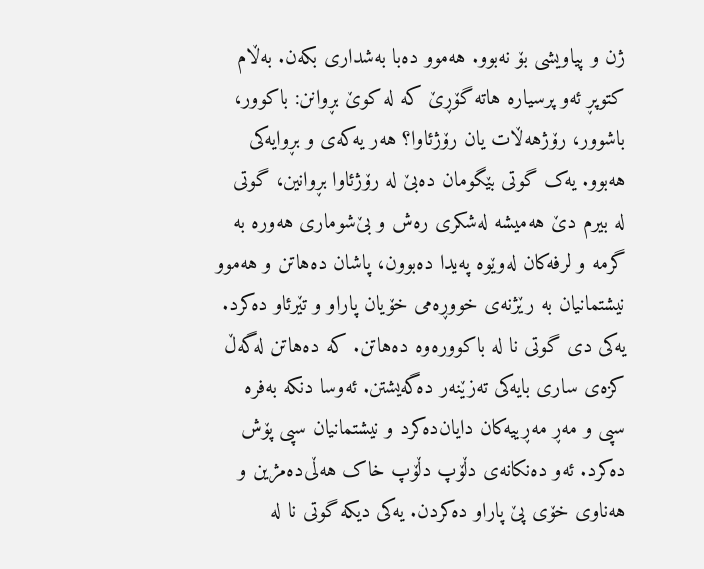ژن و پیاویشی بۆ نەبوو. هەموو دەبا بەشداری بکەن. بەڵام کتوپڕ ئەو پرسیارە هاتە گۆڕێ کە لە کوێ بڕوانن: باکوور، باشوور، رۆژهەڵات یان رۆژئاوا؟ هەر یەکەی و بڕوایەکی هەبوو. یەک گوتی بێگومان دەبێ لە رۆژئاوا بڕوانین، گوتی لە بیرم دێ هەمیشە لەشکری رەش و بێ‌شوماری هەورە بە گرمە و لرفەکان لەوێوە پەیدا دەبوون، پاشان دەهاتن و هەموو نیشتمانیان بە رێژنەی خووڕەمی خۆیان پاراو و تێرئاو دەکرد. یەکی دی گوتی نا لە باکوورەوە دەهاتن. کە دەهاتن لەگەڵ کزەی ساری بایەکی تەزێنەر دەگەیشتن. ئەوسا دنکە بەفرە سپی و مەڕ مەڕییەکان دایان‌دەکرد و نیشتمانیان سپی پۆش دەکرد. ئەو دەنکانەی دڵۆپ دڵۆپ خاک هەڵی‌دەمژین و هەناوی خۆی پێ پاراو دەکردن. یەکی دیکە گوتی نا لە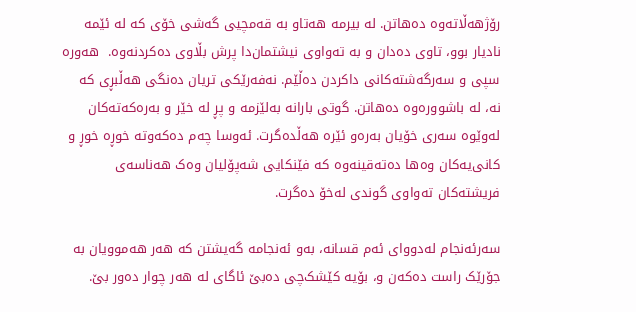رۆژهەڵاتەوە دەهاتن. لە بیرمە هەتاو بە قەمچیی گەشی خۆی کە لە ئێمە نادیار بوو، تاوی دەدان و بە تەواوی نیشتمان‌دا پرش بڵاوی دەکردنەوە.  هەورە سپی و سەرگەشتەکانی داکردن دەڵێم. نەفەرێکی تریان دەنگی هەڵبڕی کە نە، لە باشوورەوە دەهاتن. گوتی بارانە بەلێزمە و پڕ لە خێر و بەرەکەتەکان لەوێوە سەری خۆیان بەرەو ئێرە هەڵدەگرت. ئەوسا چەم دەکەوتە خوڕە خوڕ و کانی‌یەکان وەها دەتەقینەوە کە فێنکایی شەپۆلیان وەک هەناسەی فریشتەکان تەواوی گوندی لەخۆ دەگرت.

سەرئەنجام لەدووای ئەم قسانە، بەو ئەنجامە گەیشتن کە هەر هەموویان بە جۆرێک راست دەکەن و، بۆیە کێشک‌چی دەبێ ئاگای لە هەر چوار دەور بێ.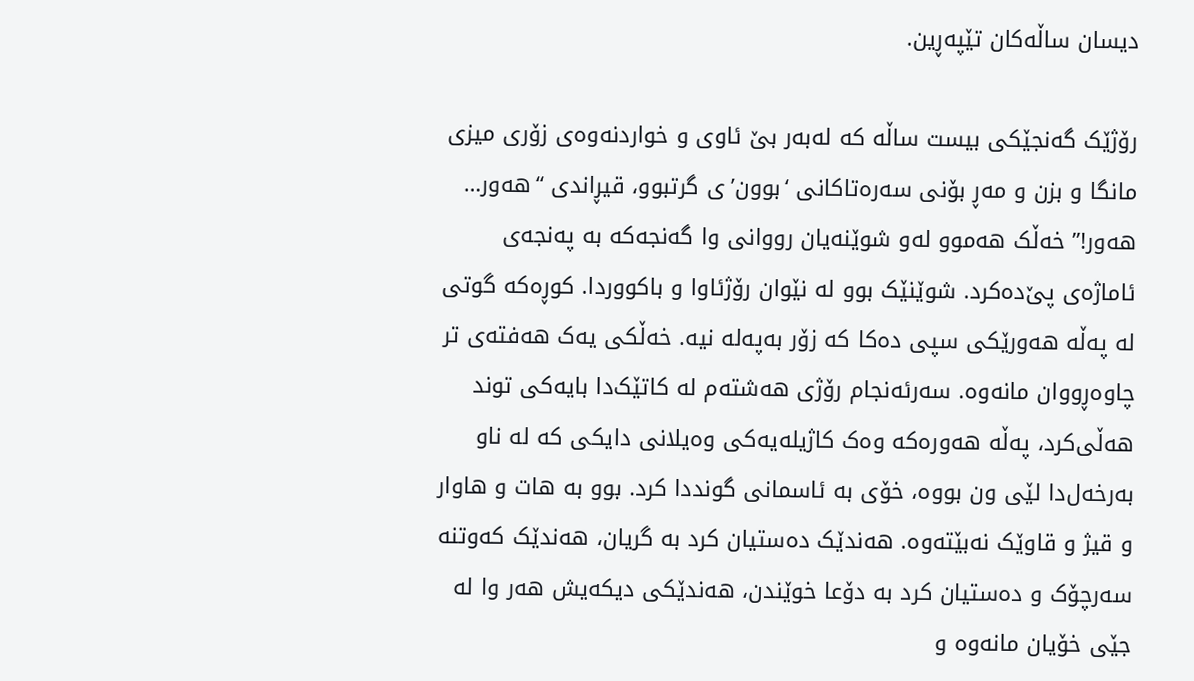دیسان ساڵەکان تێپەڕین.

رۆژێک گەنجێکی بیست ساڵە کە لەبەر بێ ئاوی و خواردنەوەی زۆری میزی مانگا و بزن و مەڕ بۆنی سەرەتاکانی ‘بوون’ی گرتبوو، قیڕاندی “هەور… هەور!” خەڵک هەموو لەو شوێنەیان رووانی وا گەنجەکە بە پەنجەی ئاماژەی پێ‌دەکرد. شوێنێک بوو لە نێوان رۆژئاوا و باکووردا. کوڕەکە گوتی لە پەڵە هەورێکی سپی دەکا کە زۆر بەپەلە نیە. خەڵکی یەک هەفتەی تر چاوەڕووان مانەوە. سەرئەنجام رۆژی هەشتەم لە کاتێک‌دا بایەکی توند هەڵی‌کرد، پەڵە هەورەکە وەک کاژیلەیەکی وەیلانی دایکی کە لە ناو بەرخەل‌دا لێی ون بووە، خۆی بە ئاسمانی گونددا کرد. بوو بە هات و هاوار و قیژ و قاوێک نەبێتەوە. هەندێک دەستیان کرد بە گریان، هەندێک کەوتنە سەرچۆک و دەستیان کرد بە دۆعا خوێندن، هەندێکی دیکەیش هەر وا لە جێی خۆیان مانەوە و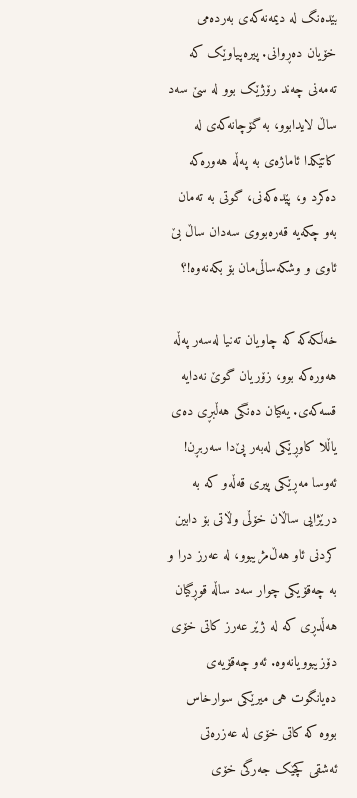بێدەنگ لە دیمەنەکەی بەردەمی خۆیان دەڕوانی. پیرەپیاوێک کە تەمەنی چەند رۆژێک بوو لە سێ سەد ساڵ لایدابوو، بە گۆچانەکەی لە کاتێکدا ئاماژەی بە پەڵە هەورەکە دەکرد و، پێدەکەنی، گوتی بە تەمان بەو چکەیە قەرەبووی سەدان ساڵ بێ ئاوی و وشکەساڵی‌مان بۆ بکەنەوە!؟

خەڵکەکە کە چاویان تەنیا لەسەر پەڵە هەورەکە بوو، زۆریان گوێ نەدایە قسەکەی. یەکیان دەنگی هەڵبڕی دەی یاڵلا کاوڕێکی لەبەر پێ‌دا سەربڕن! ئەوسا مەڕێکی پیری قەڵەو کە بە درێژایی ساڵان خۆڵی وڵاتی بۆ دابین کردنی ئاو هەڵ‌مژیبوو، لە عەرز درا و بە چەقۆیکی چوار سەد ساڵە قوڕگیان هەڵدڕی کە لە ژێر عەرز کاتی خۆی دۆزیبوویانەوە. ئەو چەقۆیەی دەیانگوت هی میرێکی سوارخاس بووە کە کاتی خۆی لە عەزرەتی ئەشقی کچێک جەرگی خۆی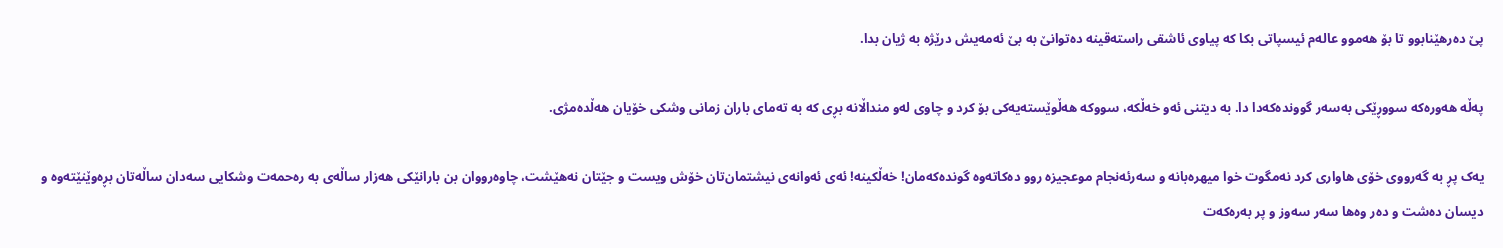پێ دەرهێنابوو تا بۆ هەموو عالەم ئیسپاتی بکا کە پیاوی ئاشقی راستەقینە دەتوانێ بە بێ ئەمەیش درێژە بە ژیان بدا.

پەڵە هەورەکە سووڕێکی بەسەر گووندەکەدا دا. بە دیتنی ئەو خەڵکە، سووکە هەڵوێستەیەکی بۆ کرد و چاوی لەو منداڵانە بڕی کە بە تەمای باران زمانی وشکی خۆیان هەڵدەمژی.

یەک پڕ بە گەرووی خۆی هاواری کرد نەمگوت خوا میهرەبانە و سەرئەنجام موعجیزە روو دەکاتەوە گوندەکەمان! خەڵکینە! ئەی ئەوانەی نیشتمان‌تان خۆش ویست و جێتان نەهێشت، چاوەرووان بن بارانێکی هەزار ساڵەی بە رەحمەت وشکایی سەدان ساڵەتان بڕەوێنێتەوە و دیسان دەشت و دەر وەها سەر سەوز و پر بەرەکەت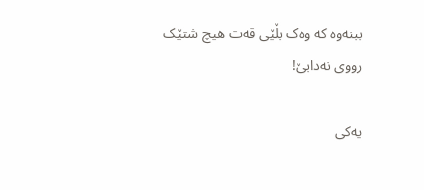ببنەوە کە وەک بڵێی قەت هیچ شتێک رووی نەدابێ!

یەکی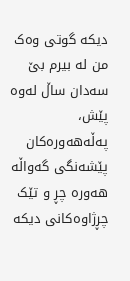دیکە گوتی وەک من لە بیرم بێ سەدان ساڵ لەوە پێش، پەڵەهەورەکان پێشەنگی گەواڵە هەورە چڕ و تێک چڕژاوەکانی دیکە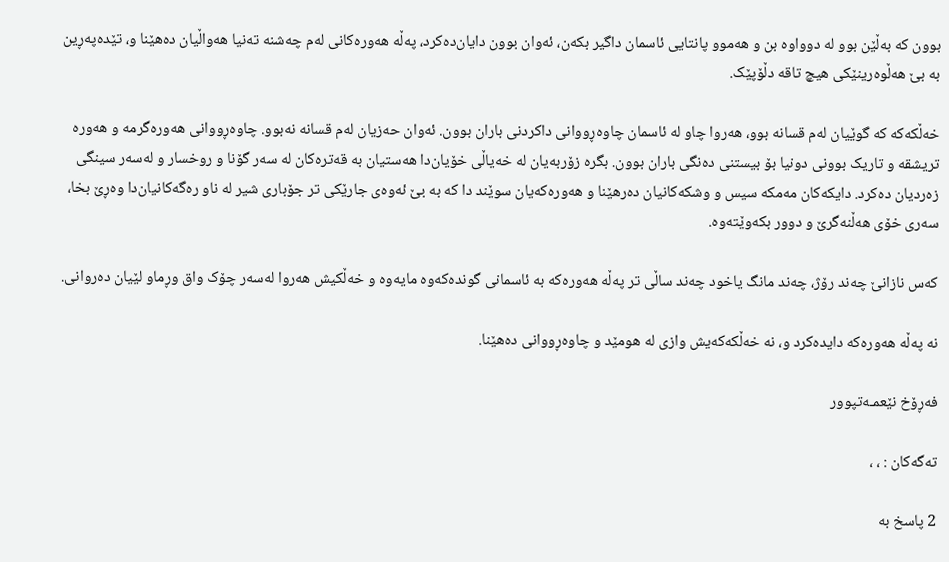بوون کە بەڵێن بوو لە دوواوە بن و هەموو پانتایی ئاسمان داگیر بکەن، ئەوان بوون دایان‌دەکرد، پەڵە هەورەکانی لەم چەشنە تەنیا هەواڵیان دەهێنا و، تێدەپەڕین بە بێ هەڵوەرینێکی هیچ تاقە دڵۆپێک.

خەڵکەکە کە گوێیان لەم قسانە بوو، هەروا چاو لە ئاسمان چاوەڕووانی داکردنی باران بوون. ئەوان حەزیان لەم قسانە نەبوو. چاوەڕووانی هەورەگرمە و هەورە تریشقە و تاریک بوونی دونیا بۆ بیستنی دەنگی باران بوون. بگرە زۆربەیان لە خەیاڵی خۆیان‌دا هەستیان بە قەترەکان لە سەر گۆنا و روخسار و لەسەر سینگی زەردیان دەکرد. دایکەکان مەمکە سیس و وشکەکانیان دەرهێنا و هەورەکەیان سوێند دا کە بە بێ ئەوەی جارێکی تر جۆباری شیر لە ناو رەگەکانیان‌دا وەڕێ بخا، سەری خۆی هەڵنەگرێ و دوور بکەوێتەوە.

کەس نازانێ چەند رۆژ، چەند مانگ یاخود چەند ساڵی تر پەڵە هەورەکە بە ئاسمانی گوندەکەوە مایەوە و خەڵکیش هەروا لەسەر چۆک واق وڕماو لێیان دەروانی.

نە پەڵە هەورەکە دایدەکرد و، نە خەڵکەکەیش وازی لە هومێد و چاوەڕووانی دەهێنا.

فەڕۆخ نێعمـەتپوور

تەگەکان : ، ،

2 پاسخ به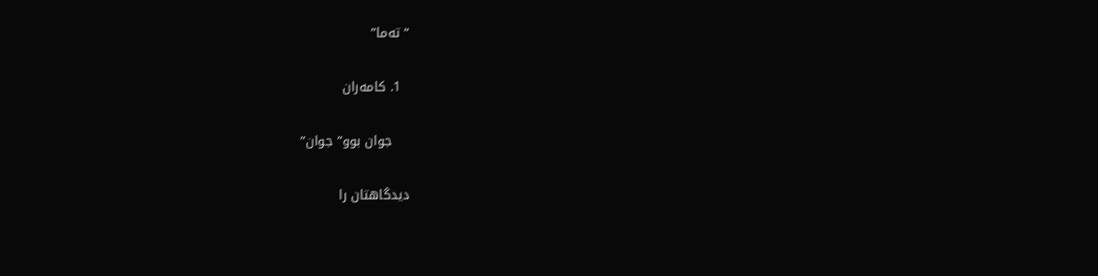“تەما”

  1. کامەران

    جوان بوو” جوان”

دیدگاهتان را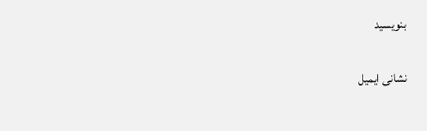بنویسید

نشانی ایمیل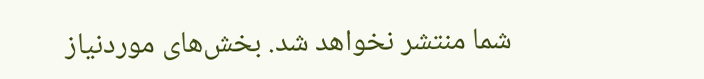شما منتشر نخواهد شد. بخش‌های موردنیاز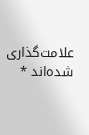علامت‌گذاری شده‌اند *